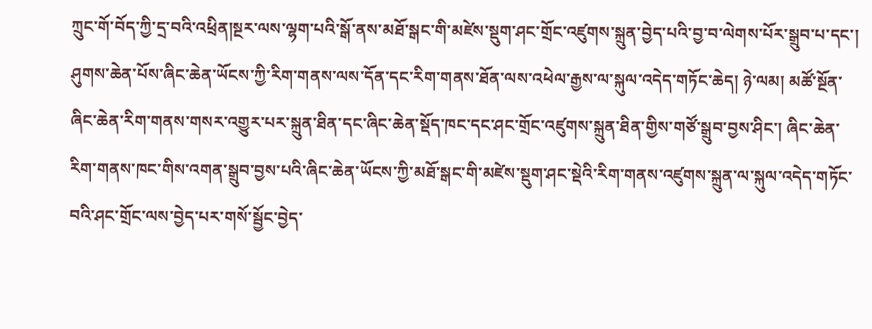ཀྲུང་གོ་བོད་ཀྱི་དྲ་བའི་འཕྲིན།སྔར་ལས་ལྷག་པའི་སྒོ་ནས་མཐོ་སྒང་གི་མཛེས་སྡུག་ཤང་གྲོང་འཛུགས་སྐྲུན་བྱེད་པའི་བྱ་བ་ལེགས་པོར་སྒྲུབ་པ་དང་། ཤུགས་ཆེན་པོས་ཞིང་ཆེན་ཡོངས་ཀྱི་རིག་གནས་ལས་དོན་དང་རིག་གནས་ཐོན་ལས་འཕེལ་རྒྱས་ལ་སྐུལ་འདེད་གཏོང་ཆེད། ཉེ་ལམ། མཚོ་སྔོན་ཞིང་ཆེན་རིག་གནས་གསར་འགྱུར་པར་སྐྲུན་ཐིན་དང་ཞིང་ཆེན་སྡོད་ཁང་དང་ཤང་གྲོང་འཛུགས་སྐྲུན་ཐིན་གྱིས་གཙོ་སྒྲུབ་བྱས་ཤིང་། ཞིང་ཆེན་རིག་གནས་ཁང་གིས་འགན་སྒྲུབ་བྱས་པའི་ཞིང་ཆེན་ཡོངས་ཀྱི་མཐོ་སྒང་གི་མཛེས་སྡུག་ཤང་སྡེའི་རིག་གནས་འཛུགས་སྐྲུན་ལ་སྐུལ་འདེད་གཏོང་བའི་ཤང་གྲོང་ལས་བྱེད་པར་གསོ་སྦྱོང་བྱེད་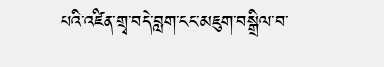པའི་འཛིན་གྲྭ་བདེ་བླག་ངང་མཇུག་བསྒྲིལ་བ་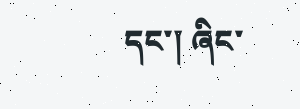དང་། ཞིང་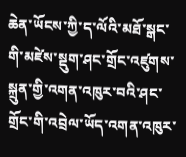ཆེན་ཡོངས་ཀྱི་ད་ལོའི་མཐོ་སྒང་གི་མཛེས་སྡུག་ཤང་གྲོང་འཛུགས་སྐྲུན་གྱི་འགན་འཁུར་བའི་ཤང་གྲོང་གི་འབྲེལ་ཡོད་འགན་འཁུར་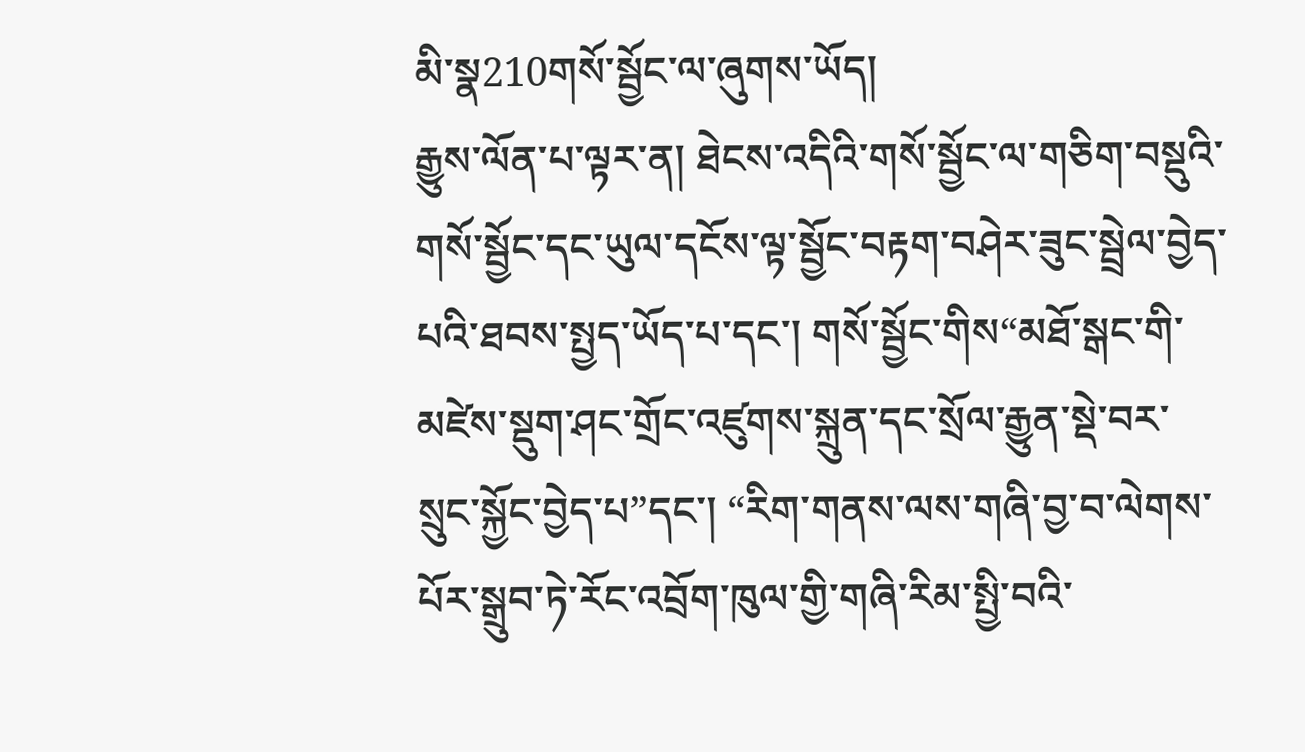མི་སྣ210གསོ་སྦྱོང་ལ་ཞུགས་ཡོད།
རྒྱུས་ལོན་པ་ལྟར་ན། ཐེངས་འདིའི་གསོ་སྦྱོང་ལ་གཅིག་བསྡུའི་གསོ་སྦྱོང་དང་ཡུལ་དངོས་ལྟ་སྦྱོང་བརྟག་བཤེར་ཟུང་སྦྲེལ་བྱེད་པའི་ཐབས་སྤྱད་ཡོད་པ་དང་། གསོ་སྦྱོང་གིས“མཐོ་སྒང་གི་མཛེས་སྡུག་ཤང་གྲོང་འཛུགས་སྐྲུན་དང་སྲོལ་རྒྱུན་སྡེ་བར་སྲུང་སྐྱོང་བྱེད་པ”དང་། “རིག་གནས་ལས་གཞི་བྱ་བ་ལེགས་པོར་སྒྲུབ་ཏེ་རོང་འབྲོག་ཁུལ་གྱི་གཞི་རིམ་སྤྱི་བའི་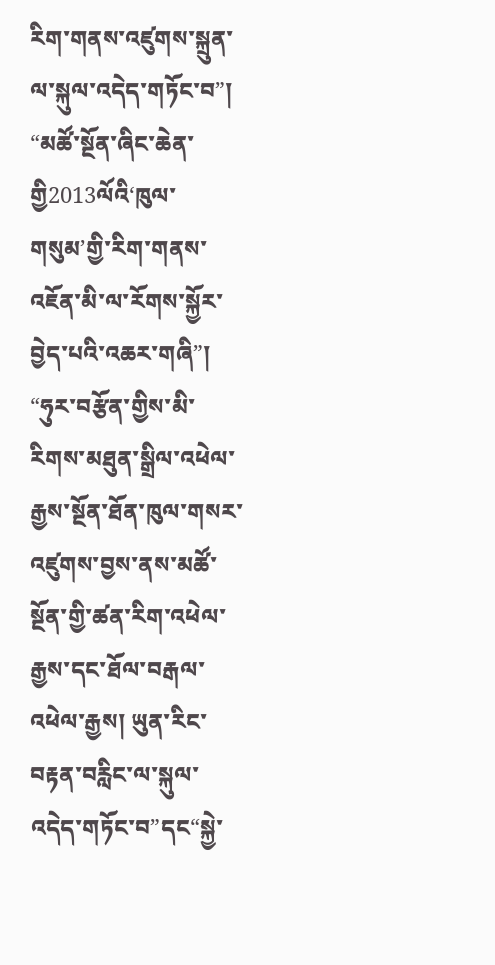རིག་གནས་འཛུགས་སྐྲུན་ལ་སྐུལ་འདེད་གཏོང་བ”། “མཚོ་སྔོན་ཞིང་ཆེན་གྱི2013ལོའི‘ཁུལ་གསུམ’གྱི་རིག་གནས་འཇོན་མི་ལ་རོགས་སྐྱོར་བྱེད་པའི་འཆར་གཞི”། “ཧུར་བརྩོན་གྱིས་མི་རིགས་མཐུན་སྒྲིལ་འཕེལ་རྒྱས་སྔོན་ཐོན་ཁུལ་གསར་འཛུགས་བྱས་ནས་མཚོ་སྔོན་གྱི་ཚན་རིག་འཕེལ་རྒྱས་དང་ཐོལ་བརྒལ་འཕེལ་རྒྱས། ཡུན་རིང་བརྟན་བརླིང་ལ་སྐུལ་འདེད་གཏོང་བ”དང“སྐྱེ་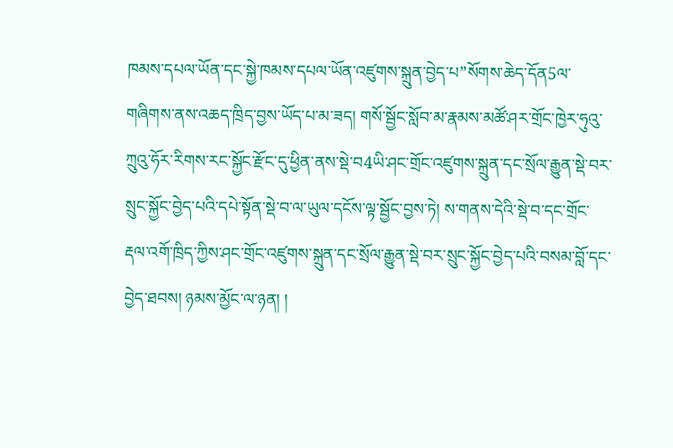ཁམས་དཔལ་ཡོན་དང་སྐྱེ་ཁམས་དཔལ་ཡོན་འཛུགས་སྐྲུན་བྱེད་པ”སོགས་ཆེད་དོན5ལ་གཞིགས་ནས་འཆད་ཁྲིད་བྱས་ཡོད་པ་མ་ཟད། གསོ་སྦྱོང་སློབ་མ་རྣམས་མཚོ་ཤར་གྲོང་ཁྱེར་ཧུའུ་ཀྲུའུ་ཧོར་རིགས་རང་སྐྱོང་རྫོང་དུ་ཕྱིན་ནས་སྡེ་བ4ཡི་ཤང་གྲོང་འཛུགས་སྐྲུན་དང་སྲོལ་རྒྱུན་སྡེ་བར་སྲུང་སྐྱོང་བྱེད་པའི་དཔེ་སྟོན་སྡེ་བ་ལ་ཡུལ་དངོས་ལྟ་སྦྱོང་བྱས་ཏེ། ས་གནས་དེའི་སྡེ་བ་དང་གྲོང་རྡལ་འགོ་ཁྲིད་ཀྱིས་ཤང་གྲོང་འཛུགས་སྐྲུན་དང་སྲོལ་རྒྱུན་སྡེ་བར་སྲུང་སྐྱོང་བྱེད་པའི་བསམ་བློ་དང་བྱེད་ཐབས། ཉམས་མྱོང་ལ་ཉན། །